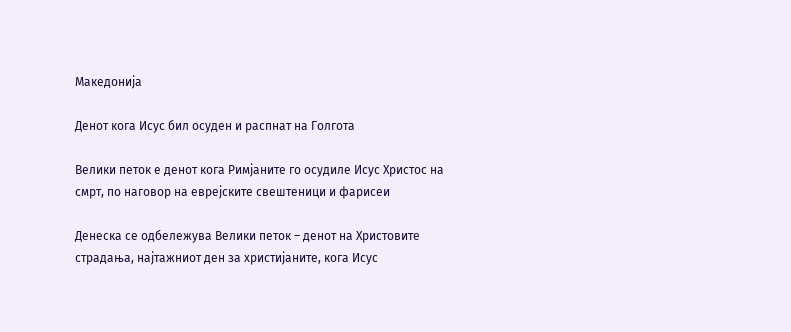Македонија

Денот кога Исус бил осуден и распнат на Голгота

Велики петок е денот кога Римјаните го осудиле Исус Христос на смрт, по наговор на еврејските свештеници и фарисеи

Денеска се одбележува Велики петок – денот на Христовите страдања, најтажниот ден за христијаните, кога Исус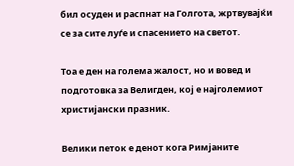бил осуден и распнат на Голгота, жртвувајќи се за сите луѓе и спасението на светот.

Тоа е ден на голема жалост, но и вовед и подготовка за Велигден, кој е најголемиот христијански празник.

Велики петок е денот кога Римјаните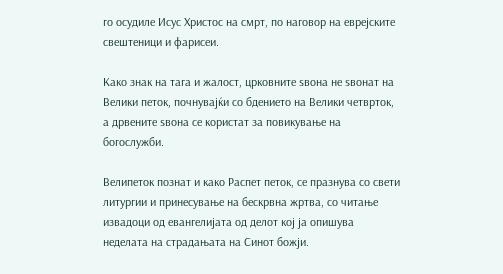го осудиле Исус Христос на смрт, по наговор на еврејските свештеници и фарисеи.

Како знак на тага и жалост, црковните ѕвона не ѕвонат на Велики петок, почнувајќи со бдението на Велики четврток, а дрвените ѕвона се користат за повикување на богослужби.

Велипеток познат и како Распет петок, се празнува со свети литургии и принесување на бескрвна жртва, со читање извадоци од евангелијата од делот кој ја опишува неделата на страдањата на Синот божји.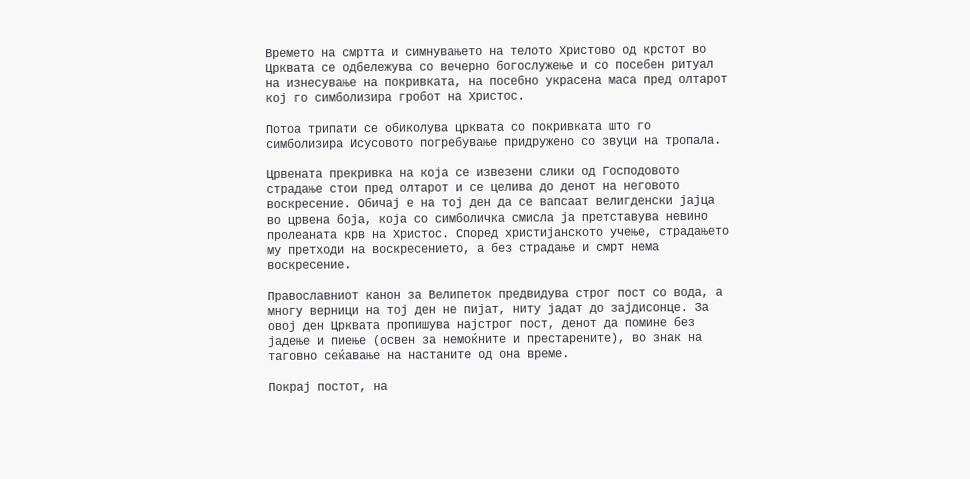Времето на смртта и симнувањето на телото Христово од крстот во Црквата се одбележува со вечерно богослужење и со посебен ритуал на изнесување на покривката, на посебно украсена маса пред олтарот кој го симболизира гробот на Христос.

Потоа трипати се обиколува црквата со покривката што го симболизира Исусовото погребување придружено со звуци на тропала.

Црвената прекривка на која се извезени слики од Господовото страдање стои пред олтарот и се целива до денот на неговото воскресение. Обичај е на тој ден да се вапсаат велигденски јајца во црвена боја, која со симболичка смисла ја претставува невино пролеаната крв на Христос. Според христијанското учење, страдањето му претходи на воскресението, а без страдање и смрт нема воскресение.

Православниот канон за Велипеток предвидува строг пост со вода, а многу верници на тој ден не пијат, ниту јадат до зајдисонце. За овој ден Црквата пропишува најстрог пост, денот да помине без јадење и пиење (освен за немоќните и престарените), во знак на таговно сеќавање на настаните од она време.

Покрај постот, на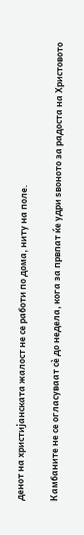денот на христијанската жалост не се работи по дома, ниту на поле.

Камбаните не се огласуваат сè до недела, кога за првпат ќе удри ѕвоното за радоста на Христовото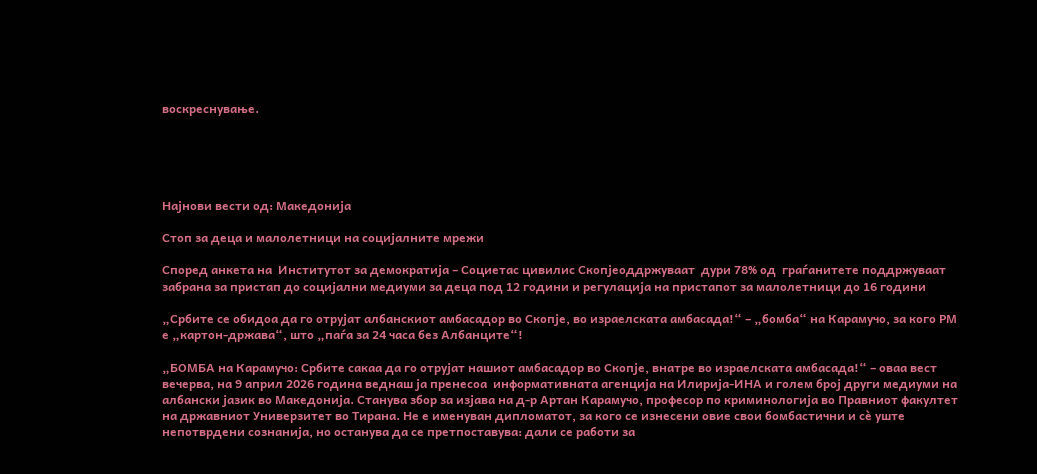воскреснување.





Најнови вести од: Македонија

Стоп за деца и малолетници на социјалните мрежи

Според анкета на  Институтот за демократија – Социетас цивилис Скопјеоддржуваат  дури 78% од  граѓанитете поддржуваат забрана за пристап до социјални медиуми за деца под 12 години и регулација на пристапот за малолетници до 16 години

„Србите се обидоа да го отрујат албанскиот амбасадор во Скопје, во израелската амбасада!“ – „бомба“ на Карамучо, за кого РМ е „картон-држава“, што „паѓа за 24 часа без Албанците“!

„БОМБА на Карамучо: Србите сакаа да го отрујат нашиот амбасадор во Скопје, внатре во израелската амбасада!“ – оваа вест вечерва, на 9 април 2026 година веднаш ја пренесоа  информативната агенција на Илирија-ИНА и голем број други медиуми на албански јазик во Македонија. Станува збор за изјава на д-р Артан Карамучо, професор по криминологија во Правниот факултет на државниот Универзитет во Тирана. Не е именуван дипломатот, за кого се изнесени овие свои бомбастични и сѐ уште непотврдени сознанија, но останува да се претпоставува: дали се работи за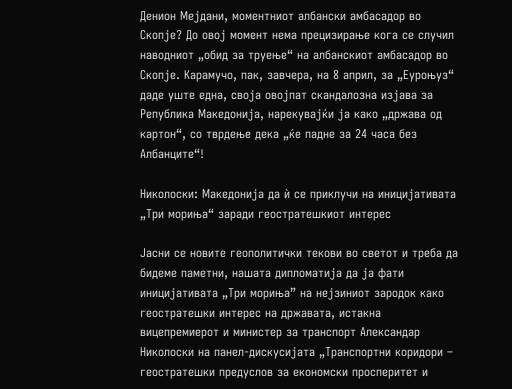Денион Мејдани, моментниот албански амбасадор во Скопје? До овој момент нема прецизирање кога се случил наводниот „обид за труење“ на албанскиот амбасадор во Скопје. Карамучо, пак, завчера, на 8 април, за „Еуроњуз“ даде уште една, своја овојпат скандалозна изјава за Република Македонија, нарекувајќи ја како „држава од картон“, со тврдење дека „ќе падне за 24 часа без Албанците“!

Николоски: Македонија да ѝ се приклучи на иницијативата „Три мориња“ заради геостратешкиот интерес

Јасни се новите геополитички текови во светот и треба да бидеме паметни, нашата дипломатија да ја фати иницијативата „Три мориња” на нејзиниот зародок како геостратешки интерес на државата, истакна вицепремиерот и министер за транспорт Александар Николоски на панел-дискусијата „Транспортни коридори – геостратешки предуслов за економски просперитет и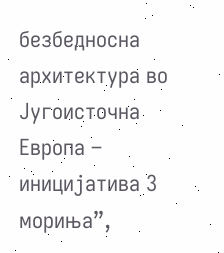безбедносна архитектура во Југоисточна Европа – иницијатива 3 мориња”,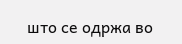што се одржа во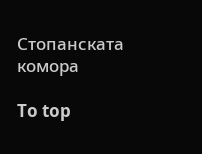Стопанската комора

To top